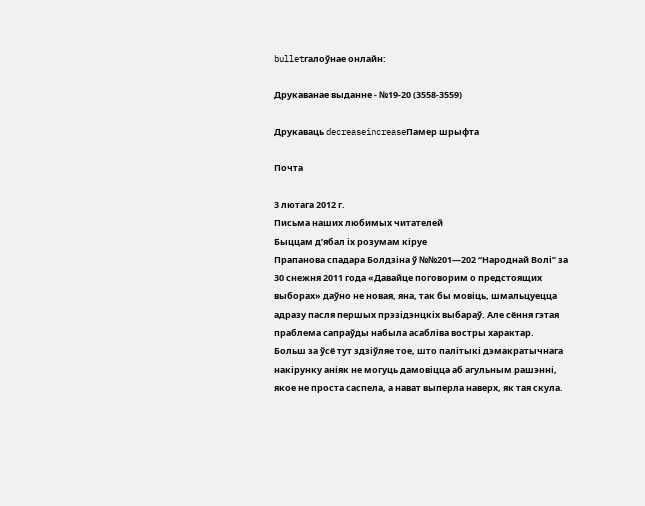bulletгалоўнае онлайн:

Друкаванае выданне - №19-20 (3558-3559)

Друкаваць decreaseincreaseПамер шрыфта

Почта

3 лютага 2012 г.
Письма наших любимых читателей
Быццам д’ябал іх розумам кіруе
Прапанова спадара Болдзіна ў №№201—202 “Народнай Волі” за 30 снежня 2011 года «Давайце поговорим о предстоящих выборах» даўно не новая, яна, так бы мовіць, шмальцуецца адразу пасля першых прэзідэнцкіх выбараў. Але сёння гэтая праблема сапраўды набыла асабліва востры характар.
Больш за ўсё тут здзіўляе тое, што палітыкі дэмакратычнага накірунку аніяк не могуць дамовіцца аб агульным рашэнні, якое не проста саспела, а нават выперла наверх, як тая скула.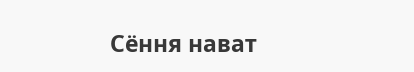Сёння нават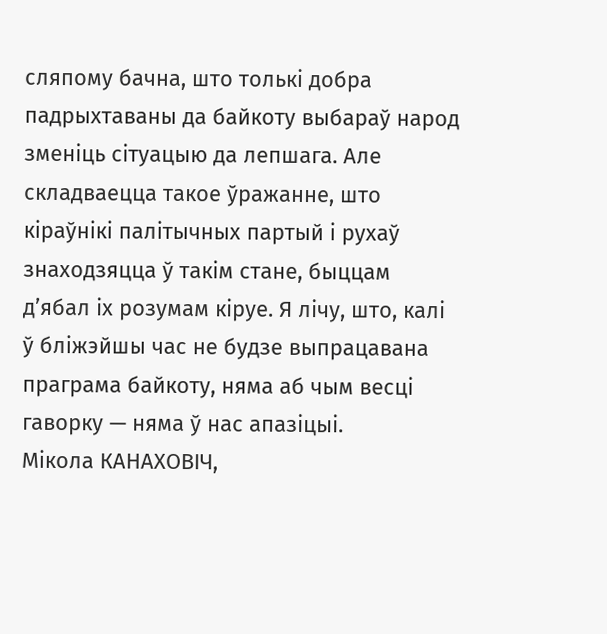сляпому бачна, што толькі добра падрыхтаваны да байкоту выбараў народ зменіць сітуацыю да лепшага. Але складваецца такое ўражанне, што кіраўнікі палітычных партый і рухаў знаходзяцца ў такім стане, быццам д’ябал іх розумам кіруе. Я лічу, што, калі ў бліжэйшы час не будзе выпрацавана праграма байкоту, няма аб чым весці гаворку — няма ў нас апазіцыі.
Мікола КАНАХОВІЧ,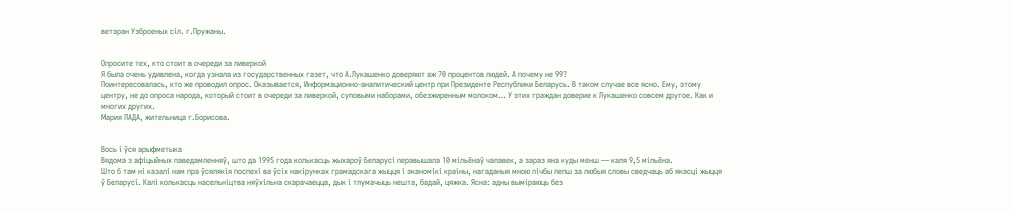ветэран Узброеных сіл. г.Пружаны.


Опросите тех, кто стоит в очереди за ливеркой
Я была очень удивлена, когда узнала из государственных газет, что А.Лукашенко доверяют аж 70 процентов людей. А почему не 99?
Поинтересовалась, кто же проводил опрос. Оказывается, Информационно-аналитический центр при Президенте Республики Беларусь. В таком случае все ясно. Ему, этому центру, не до опроса народа, который стоит в очереди за ливеркой, суповыми наборами, обезжиренным молоком… У этих граждан доверие к Лукашенко совсем другое. Как и многих других.
Мария ЛАДА, жительница г.Борисова.


Вось і ўся арыфметыка
Вядома з афіцыйных паведамленняў, што да 1995 года колькасць жыхароў Беларусі перавышала 10 мільёнаў чалавек, а зараз яна куды менш — каля 9,5 мільёна.
Што б там ні казалі нам пра ўсялякія поспехі ва ўсіх накірунках грамадскага жыцця і эканомікі краіны, нагаданыя мною лічбы лепш за любыя словы сведчаць аб якасці жыцця ў Беларусі. Калі колькасць насельніцтва няўхільна скарачаецца, дык і тлумачыць нешта, бадай, цяжка. Ясна: адны выміраюць без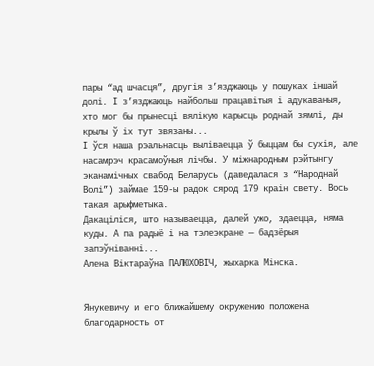пары “ад шчасця”, другія з’язджаюць у пошуках іншай долі. І з’язджаюць найбольш працавітыя і адукаваныя, хто мог бы прынесці вялікую карысць роднай зямлі, ды крылы ў іх тут звязаны...
І ўся наша рэальнасць выліваецца ў быццам бы сухія, але насамрэч красамоўныя лічбы. У міжнародным рэйтынгу эканамічных свабод Беларусь (даведалася з “Народнай Волі”) займае 159-ы радок сярод 179 краін свету. Вось такая арыфметыка.
Дакаціліся, што называецца, далей ужо, здаецца, няма куды. А па радыё і на тэлеэкране — бадзёрыя запэўніванні...
Алена Віктараўна ПАЛЮХОВІЧ, жыхарка Мінска.


Янукевичу и его ближайшему окружению положена благодарность от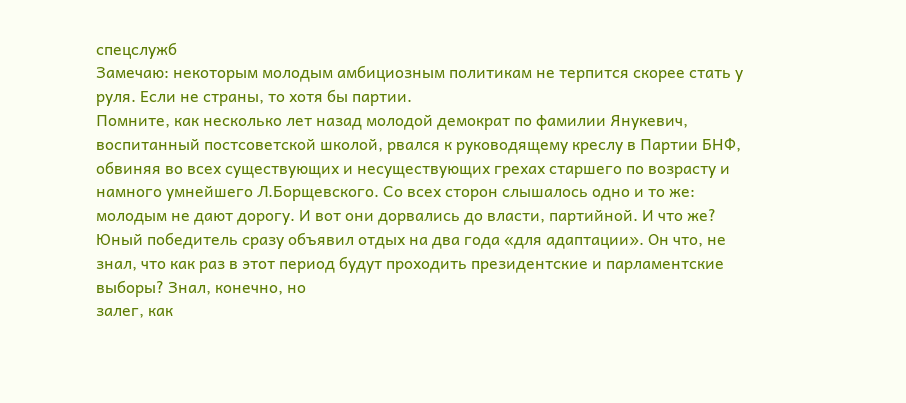спецслужб
Замечаю: некоторым молодым амбициозным политикам не терпится скорее стать у руля. Если не страны, то хотя бы партии.
Помните, как несколько лет назад молодой демократ по фамилии Янукевич, воспитанный постсоветской школой, рвался к руководящему креслу в Партии БНФ, обвиняя во всех существующих и несуществующих грехах старшего по возрасту и намного умнейшего Л.Борщевского. Со всех сторон слышалось одно и то же: молодым не дают дорогу. И вот они дорвались до власти, партийной. И что же?
Юный победитель сразу объявил отдых на два года «для адаптации». Он что, не знал, что как раз в этот период будут проходить президентские и парламентские выборы? Знал, конечно, но
залег, как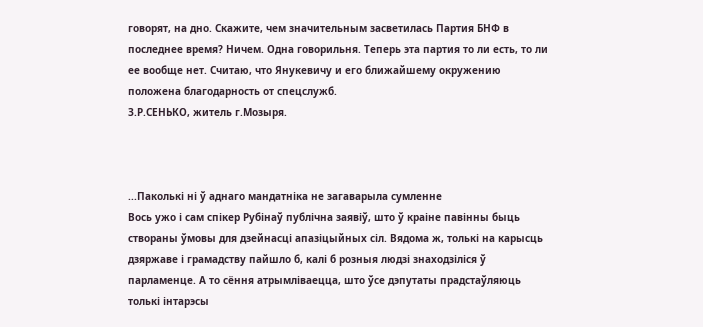говорят, на дно. Скажите, чем значительным засветилась Партия БНФ в последнее время? Ничем. Одна говорильня. Теперь эта партия то ли есть, то ли ее вообще нет. Считаю, что Янукевичу и его ближайшему окружению положена благодарность от спецслужб.
З.Р.СЕНЬКО, житель г.Мозыря.



...Паколькі ні ў аднаго мандатніка не загаварыла сумленне
Вось ужо і сам спікер Рубінаў публічна заявіў, што ў краіне павінны быць створаны ўмовы для дзейнасці апазіцыйных сіл. Вядома ж, толькі на карысць дзяржаве і грамадству пайшло б, калі б розныя людзі знаходзіліся ў парламенце. А то сёння атрымліваецца, што ўсе дэпутаты прадстаўляюць толькі інтарэсы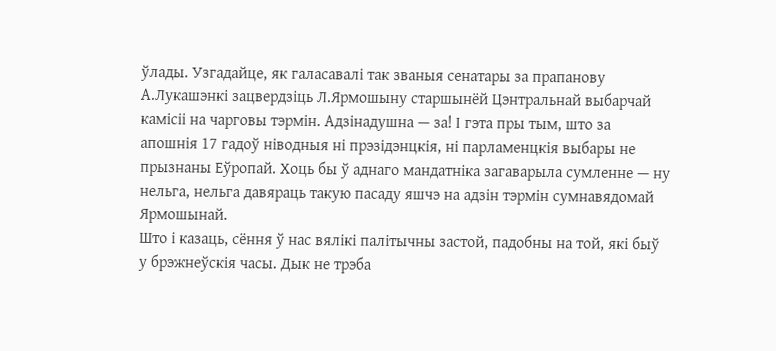ўлады. Узгадайце, як галасавалі так званыя сенатары за прапанову А.Лукашэнкі зацвердзіць Л.Ярмошыну старшынёй Цэнтральнай выбарчай камісіі на чарговы тэрмін. Адзінадушна — за! І гэта пры тым, што за апошнія 17 гадоў ніводныя ні прэзідэнцкія, ні парламенцкія выбары не прызнаны Еўропай. Хоць бы ў аднаго мандатніка загаварыла сумленне — ну нельга, нельга давяраць такую пасаду яшчэ на адзін тэрмін сумнавядомай Ярмошынай.
Што і казаць, сёння ў нас вялікі палітычны застой, падобны на той, які быў у брэжнеўскія часы. Дык не трэба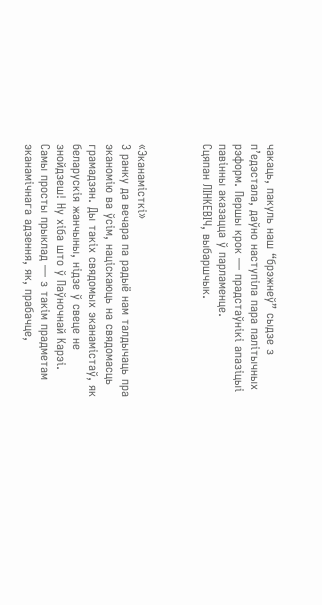чакаць, пакуль наш “брэжнеў” сыдзе з п’едэстала, даўно наступіла пара палітычных рэформ. Першы крок — прадстаўнікі апазіцыі павінны аказацца ў парламенце.
Сцяпан ЛІНКЕВІЧ, выбаршчык.



«Эканамісткі»
З ранку да вечара па радыё нам талдычаць пра эканомію ва ўсім, націскаюць на свядомасць грамадзян. Ды такіх свядомых эканамістаў, як беларускія жанчыны, нідзе ў свеце не знойдзеш! Ну хіба што ў Паўночнай Карэі.
Самы просты прыклад — з такім прадметам эканамічнага адзення, як, прабачце,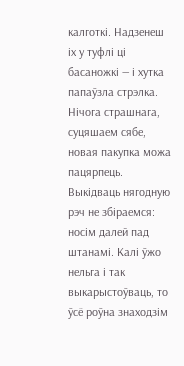калготкі. Надзенеш іх у туфлі ці басаножкі — і хутка папаўзла стрэлка. Нічога страшнага, суцяшаем сябе, новая пакупка можа пацярпець. Выкідваць нягодную рэч не збіраемся: носім далей пад штанамі. Калі ўжо нельга і так выкарыстоўваць, то ўсё роўна знаходзім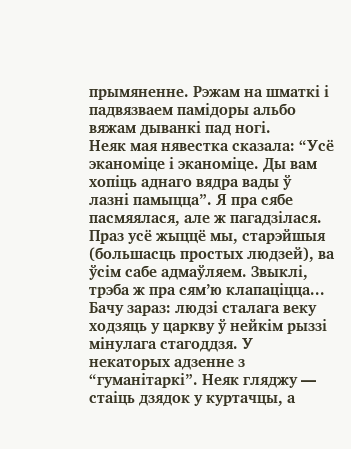прымяненне. Рэжам на шматкі і падвязваем памідоры альбо вяжам дыванкі пад ногі.
Неяк мая нявестка сказала: “Усё эканоміце і эканоміце. Ды вам хопіць аднаго вядра вады ў лазні памыцца”. Я пра сябе пасмяялася, але ж пагадзілася. Праз усё жыццё мы, старэйшыя (большасць простых людзей), ва ўсім сабе адмаўляем. Звыклі, трэба ж пра сям’ю клапаціцца...
Бачу зараз: людзі сталага веку ходзяць у царкву ў нейкім рыззі мінулага стагоддзя. У некаторых адзенне з “гуманітаркі”. Неяк гляджу — стаіць дзядок у куртачцы, а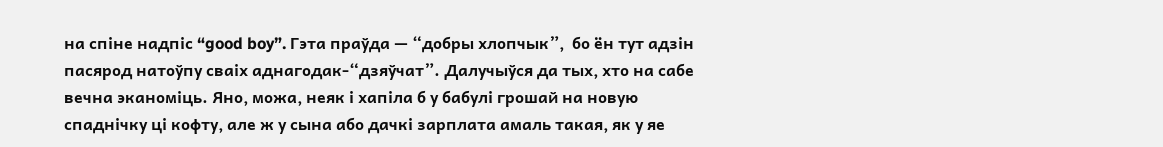на спіне надпіс “good boy”. Гэта праўда — “добры хлопчык”,  бо ён тут адзін пасярод натоўпу сваіх аднагодак-“дзяўчат”. Далучыўся да тых, хто на сабе вечна эканоміць. Яно, можа, неяк і хапіла б у бабулі грошай на новую спаднічку ці кофту, але ж у сына або дачкі зарплата амаль такая, як у яе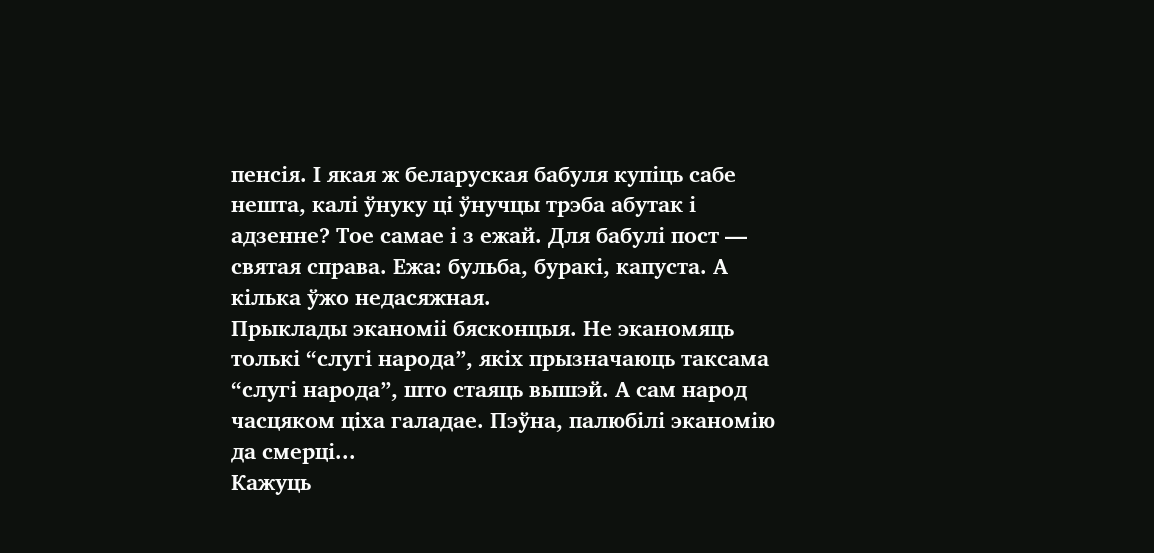пенсія. І якая ж беларуская бабуля купіць сабе нешта, калі ўнуку ці ўнучцы трэба абутак і адзенне? Тое самае і з ежай. Для бабулі пост — святая справа. Ежа: бульба, буракі, капуста. А кілька ўжо недасяжная.
Прыклады эканоміі бясконцыя. Не эканомяць толькі “слугі народа”, якіх прызначаюць таксама “слугі народа”, што стаяць вышэй. А сам народ часцяком ціха галадае. Пэўна, палюбілі эканомію да смерці...
Кажуць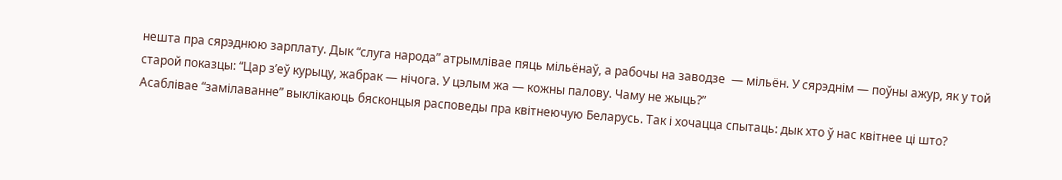нешта пра сярэднюю зарплату. Дык “слуга народа” атрымлівае пяць мільёнаў, а рабочы на заводзе  — мільён. У сярэднім — поўны ажур, як у той старой показцы: “Цар з’еў курыцу, жабрак — нічога. У цэлым жа — кожны палову. Чаму не жыць?”
Асаблівае “замілаванне” выклікаюць бясконцыя расповеды пра квітнеючую Беларусь. Так і хочацца спытаць: дык хто ў нас квітнее ці што?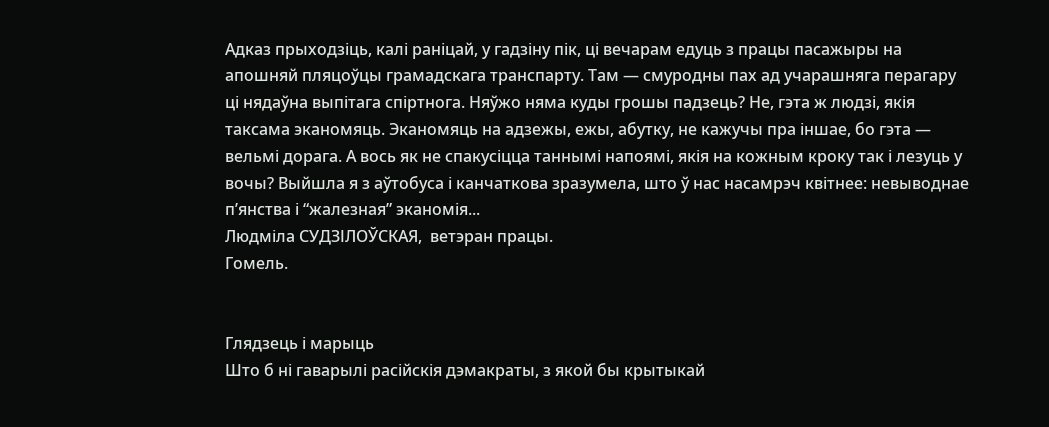Адказ прыходзіць, калі раніцай, у гадзіну пік, ці вечарам едуць з працы пасажыры на апошняй пляцоўцы грамадскага транспарту. Там — смуродны пах ад учарашняга перагару ці нядаўна выпітага спіртнога. Няўжо няма куды грошы падзець? Не, гэта ж людзі, якія таксама эканомяць. Эканомяць на адзежы, ежы, абутку, не кажучы пра іншае, бо гэта — вельмі дорага. А вось як не спакусіцца таннымі напоямі, якія на кожным кроку так і лезуць у вочы? Выйшла я з аўтобуса і канчаткова зразумела, што ў нас насамрэч квітнее: невыводнае п’янства і “жалезная” эканомія...
Людміла СУДЗІЛОЎСКАЯ,  ветэран працы.
Гомель.


Глядзець і марыць
Што б ні гаварылі расійскія дэмакраты, з якой бы крытыкай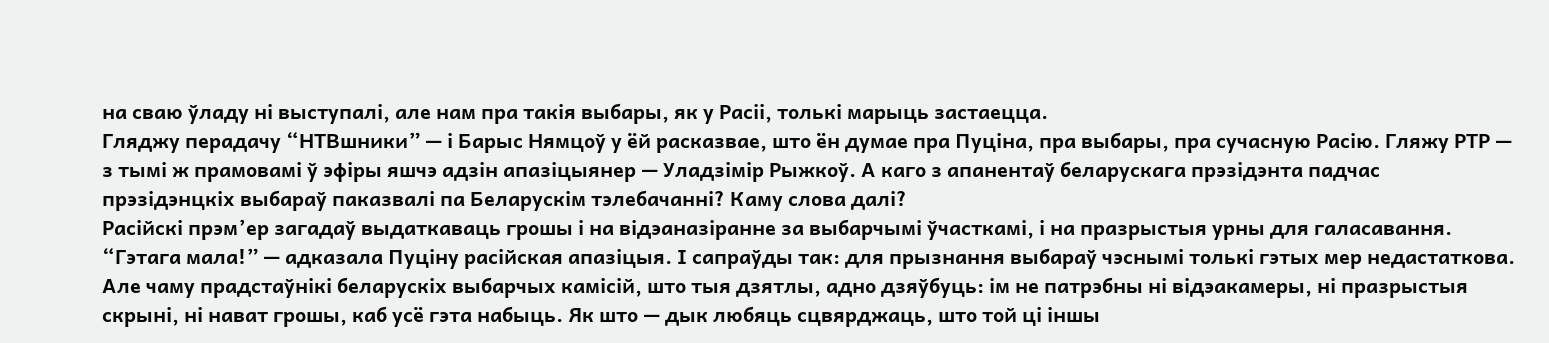на сваю ўладу ні выступалі, але нам пра такія выбары, як у Расіі, толькі марыць застаецца.
Гляджу перадачу “НТВшники” — і Барыс Нямцоў у ёй расказвае, што ён думае пра Пуціна, пра выбары, пра сучасную Расію. Гляжу РТР — з тымі ж прамовамі ў эфіры яшчэ адзін апазіцыянер — Уладзімір Рыжкоў. А каго з апанентаў беларускага прэзідэнта падчас прэзідэнцкіх выбараў паказвалі па Беларускім тэлебачанні? Каму слова далі?
Расійскі прэм’ер загадаў выдаткаваць грошы і на відэаназіранне за выбарчымі ўчасткамі, і на празрыстыя урны для галасавання. “Гэтага мала!” — адказала Пуціну расійская апазіцыя. І сапраўды так: для прызнання выбараў чэснымі толькі гэтых мер недастаткова. Але чаму прадстаўнікі беларускіх выбарчых камісій, што тыя дзятлы, адно дзяўбуць: ім не патрэбны ні відэакамеры, ні празрыстыя скрыні, ні нават грошы, каб усё гэта набыць. Як што — дык любяць сцвярджаць, што той ці іншы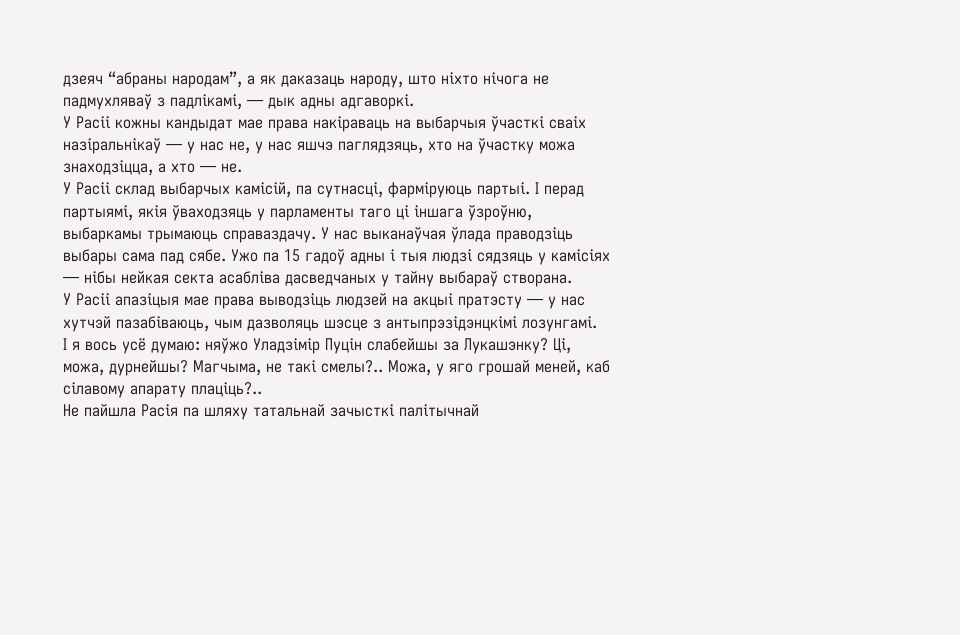дзеяч “абраны народам”, а як даказаць народу, што ніхто нічога не падмухляваў з падлікамі, — дык адны адгаворкі.
У Расіі кожны кандыдат мае права накіраваць на выбарчыя ўчасткі сваіх назіральнікаў — у нас не, у нас яшчэ паглядзяць, хто на ўчастку можа знаходзіцца, а хто — не.
У Расіі склад выбарчых камісій, па сутнасці, фарміруюць партыі. І перад партыямі, якія ўваходзяць у парламенты таго ці іншага ўзроўню, выбаркамы трымаюць справаздачу. У нас выканаўчая ўлада праводзіць выбары сама пад сябе. Ужо па 15 гадоў адны і тыя людзі сядзяць у камісіях — нібы нейкая секта асабліва дасведчаных у тайну выбараў створана.
У Расіі апазіцыя мае права выводзіць людзей на акцыі пратэсту — у нас хутчэй пазабіваюць, чым дазволяць шэсце з антыпрэзідэнцкімі лозунгамі.
І я вось усё думаю: няўжо Уладзімір Пуцін слабейшы за Лукашэнку? Ці, можа, дурнейшы? Магчыма, не такі смелы?.. Можа, у яго грошай меней, каб сілавому апарату плаціць?..
Не пайшла Расія па шляху татальнай зачысткі палітычнай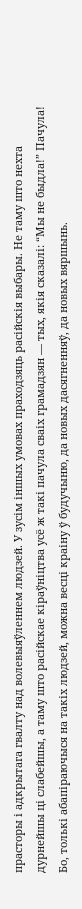прасторы і адкрытага гвалту над волевыяўленнем людзей. У зусім іншых умовах праходзяць расійскія выбары. Не таму што нехта дурнейшы ці слабейшы, а таму што расійскае кіраўніцтва усё ж такі пачула сваіх грамадзян — тых, якія сказалі: “Мы не быдла!” Пачула! Бо, толькі абапіраючыся на такіх людзей, можна весці краіну ў будучыню, да новых дасягненняў, да новых вяршынь.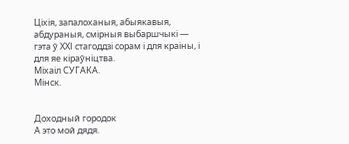Ціхія, запалоханыя, абыякавыя, абдураныя, смірныя выбаршчыкі — гэта ў ХХІ стагоддзі сорам і для краіны, і для яе кіраўніцтва.
Міхаіл СУГАКА.
Мінск.


Доходный городок
А это мой дядя.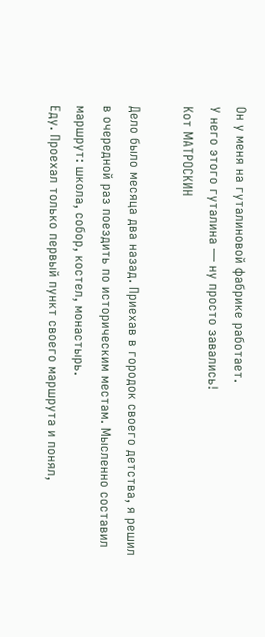Он у меня на гуталиновой фабрике работает.
У него этого гуталина — ну просто завались!
Кот МАТРОСКИН

Дело было месяца два назад. Приехав в городок своего детства, я решил в очередной раз поездить по историческим местам. Мысленно составил маршрут: школа, собор, костел, монастырь.
Еду. Проехал только первый пункт своего маршрута и понял,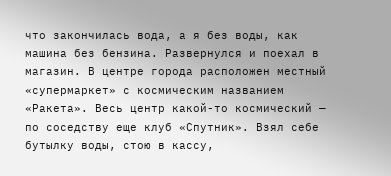что закончилась вода, а я без воды, как машина без бензина. Развернулся и поехал в магазин. В центре города расположен местный «супермаркет» с космическим названием «Ракета». Весь центр какой-то космический — по соседству еще клуб «Спутник». Взял себе бутылку воды, стою в кассу,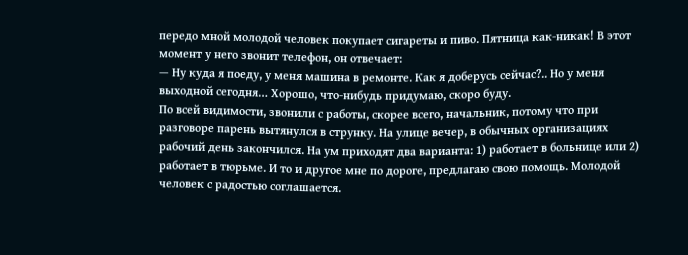передо мной молодой человек покупает сигареты и пиво. Пятница как-никак! В этот момент у него звонит телефон, он отвечает:
— Ну куда я поеду, у меня машина в ремонте. Как я доберусь сейчас?.. Но у меня выходной сегодня… Хорошо, что-нибудь придумаю, скоро буду.
По всей видимости, звонили с работы, скорее всего, начальник, потому что при разговоре парень вытянулся в струнку. На улице вечер, в обычных организациях рабочий день закончился. На ум приходят два варианта: 1) работает в больнице или 2) работает в тюрьме. И то и другое мне по дороге, предлагаю свою помощь. Молодой человек с радостью соглашается.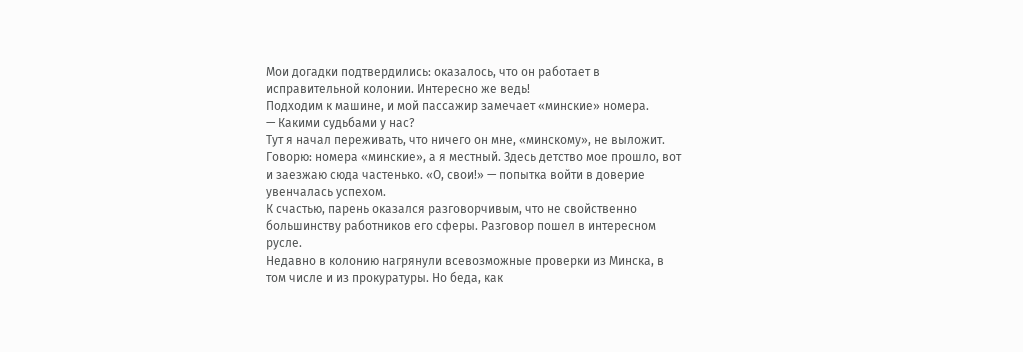Мои догадки подтвердились: оказалось, что он работает в исправительной колонии. Интересно же ведь!
Подходим к машине, и мой пассажир замечает «минские» номера.
— Какими судьбами у нас?
Тут я начал переживать, что ничего он мне, «минскому», не выложит. Говорю: номера «минские», а я местный. Здесь детство мое прошло, вот и заезжаю сюда частенько. «О, свои!» — попытка войти в доверие увенчалась успехом.
К счастью, парень оказался разговорчивым, что не свойственно большинству работников его сферы. Разговор пошел в интересном русле.
Недавно в колонию нагрянули всевозможные проверки из Минска, в том числе и из прокуратуры. Но беда, как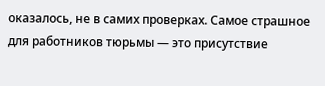оказалось, не в самих проверках. Самое страшное для работников тюрьмы — это присутствие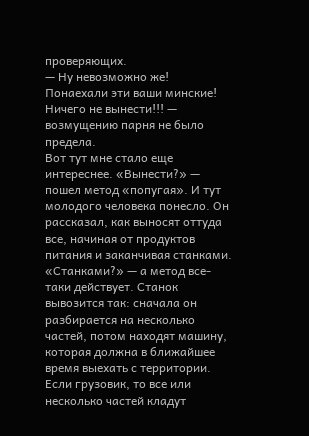проверяющих.
— Ну невозможно же! Понаехали эти ваши минские! Ничего не вынести!!! — возмущению парня не было предела.
Вот тут мне стало еще интереснее. «Вынести?» — пошел метод «попугая». И тут молодого человека понесло. Он рассказал, как выносят оттуда все, начиная от продуктов питания и заканчивая станками. «Станками?» — а метод все-таки действует. Станок вывозится так: сначала он разбирается на несколько частей, потом находят машину, которая должна в ближайшее время выехать с территории. Если грузовик, то все или несколько частей кладут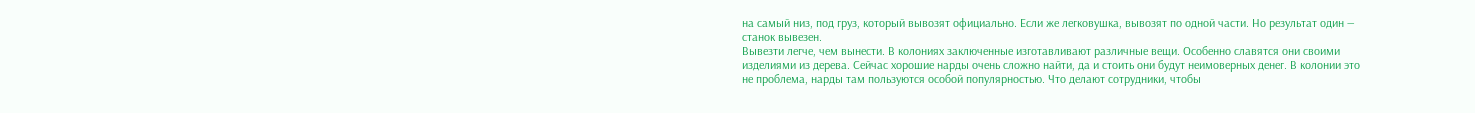на самый низ, под груз, который вывозят официально. Если же легковушка, вывозят по одной части. Но результат один — станок вывезен.
Вывезти легче, чем вынести. В колониях заключенные изготавливают различные вещи. Особенно славятся они своими изделиями из дерева. Сейчас хорошие нарды очень сложно найти, да и стоить они будут неимоверных денег. В колонии это не проблема, нарды там пользуются особой популярностью. Что делают сотрудники, чтобы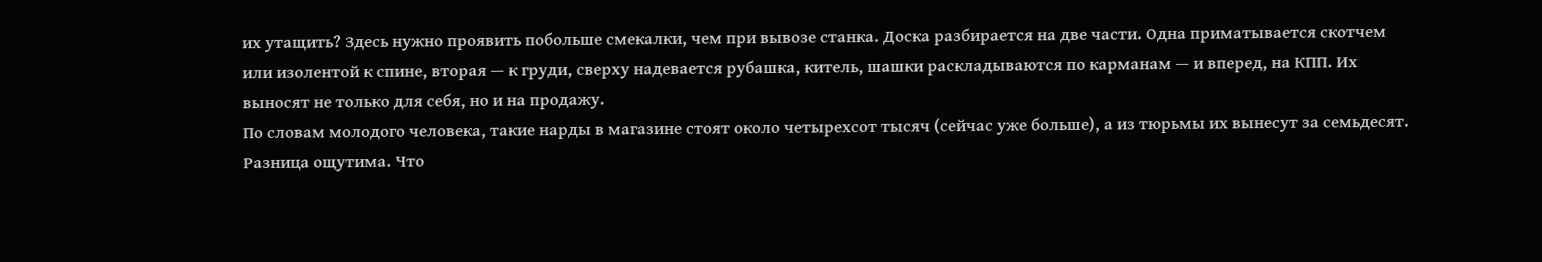их утащить? Здесь нужно проявить побольше смекалки, чем при вывозе станка. Доска разбирается на две части. Одна приматывается скотчем или изолентой к спине, вторая — к груди, сверху надевается рубашка, китель, шашки раскладываются по карманам — и вперед, на КПП. Их выносят не только для себя, но и на продажу.
По словам молодого человека, такие нарды в магазине стоят около четырехсот тысяч (сейчас уже больше), а из тюрьмы их вынесут за семьдесят. Разница ощутима. Что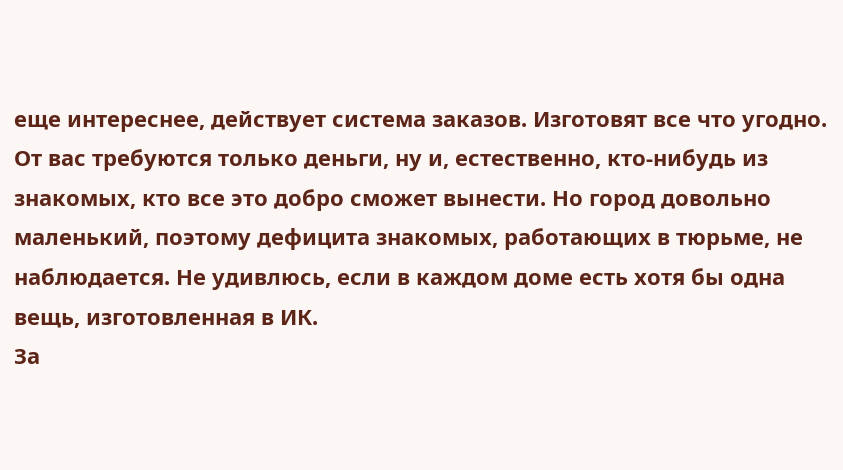еще интереснее, действует система заказов. Изготовят все что угодно. От вас требуются только деньги, ну и, естественно, кто-нибудь из знакомых, кто все это добро сможет вынести. Но город довольно маленький, поэтому дефицита знакомых, работающих в тюрьме, не наблюдается. Не удивлюсь, если в каждом доме есть хотя бы одна вещь, изготовленная в ИК.
За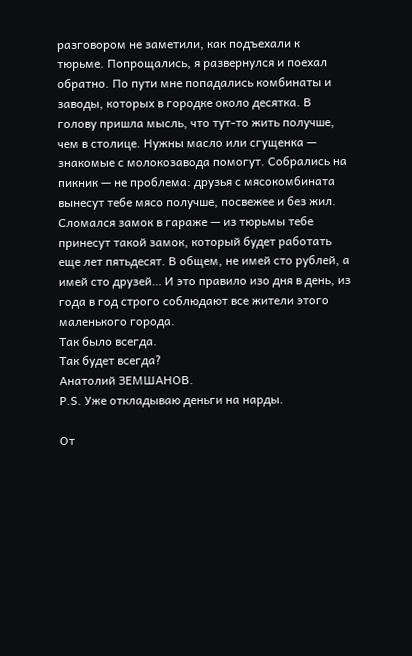разговором не заметили, как подъехали к тюрьме. Попрощались, я развернулся и поехал обратно. По пути мне попадались комбинаты и заводы, которых в городке около десятка. В голову пришла мысль, что тут-то жить получше, чем в столице. Нужны масло или сгущенка — знакомые с молокозавода помогут. Собрались на пикник — не проблема: друзья с мясокомбината вынесут тебе мясо получше, посвежее и без жил. Сломался замок в гараже — из тюрьмы тебе принесут такой замок, который будет работать еще лет пятьдесят. В общем, не имей сто рублей, а имей сто друзей… И это правило изо дня в день, из года в год строго соблюдают все жители этого маленького города.
Так было всегда.
Так будет всегда?
Анатолий ЗЕМШАНОВ.
P.S. Уже откладываю деньги на нарды.

От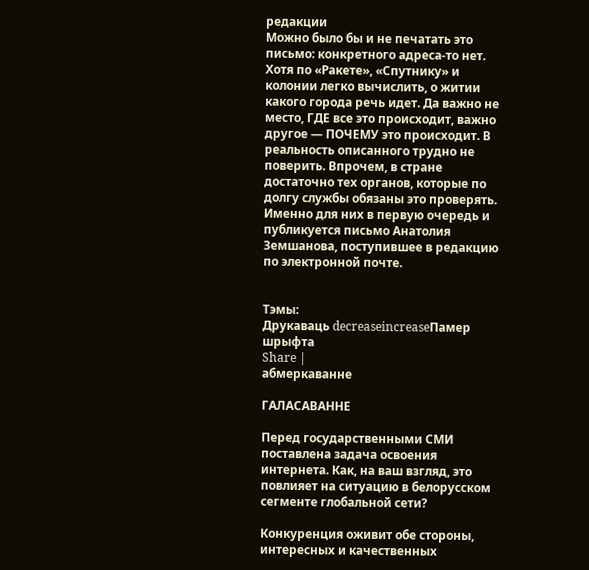редакции
Можно было бы и не печатать это письмо: конкретного адреса-то нет. Хотя по «Ракете», «Спутнику» и колонии легко вычислить, о житии какого города речь идет. Да важно не место, ГДЕ все это происходит, важно другое — ПОЧЕМУ это происходит. В реальность описанного трудно не поверить. Впрочем, в стране достаточно тех органов, которые по долгу службы обязаны это проверять. Именно для них в первую очередь и публикуется письмо Анатолия Земшанова, поступившее в редакцию по электронной почте.


Тэмы:
Друкаваць decreaseincreaseПамер шрыфта
Share |
абмеркаванне

ГАЛАСАВАННЕ

Перед государственными СМИ поставлена задача освоения интернета. Как, на ваш взгляд, это повлияет на ситуацию в белорусском сегменте глобальной сети?

Конкуренция оживит обе стороны, интересных и качественных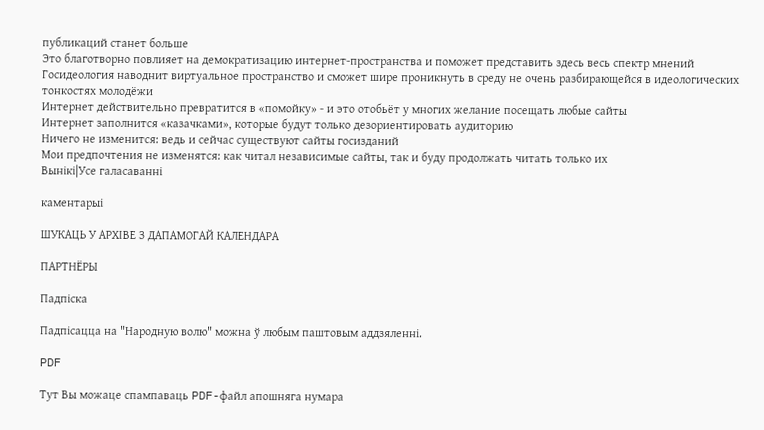публикаций станет больше
Это благотворно повлияет на демократизацию интернет-пространства и поможет представить здесь весь спектр мнений
Госидеология наводнит виртуальное пространство и сможет шире проникнуть в среду не очень разбирающейся в идеологических тонкостях молодёжи
Интернет действительно превратится в «помойку» - и это отобьёт у многих желание посещать любые сайты
Интернет заполнится «казачками», которые будут только дезориентировать аудиторию
Ничего не изменится: ведь и сейчас существуют сайты госизданий
Мои предпочтения не изменятся: как читал независимые сайты, так и буду продолжать читать только их
Вынікі|Усе галасаванні

каментарыі

ШУКАЦЬ У АРХІВЕ З ДАПАМОГАЙ КАЛЕНДАРА

ПАРТНЁРЫ

Падпiска

Падпісацца на "Народную волю" можна ў любым паштовым аддзяленні.

PDF

Тут Вы можаце спампаваць PDF-файл апошняга нумара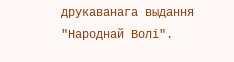друкаванага выдання "Народнай Волі".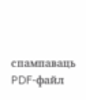спампаваць PDF-файл